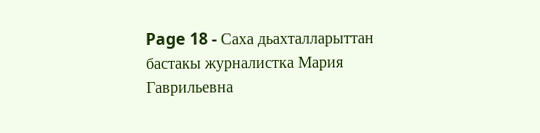Page 18 - Саха дьахталларыттан бастакы журналистка Мария Гаврильевна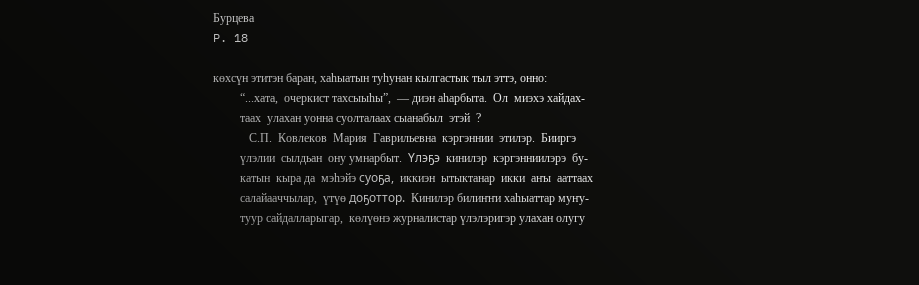Бурцева
P. 18

көхсүн этитэн баран, хаһыатын туһунан кылгастык тыл эттэ, онно:
         “...хата,  очеркист тахсыыһы”,  — диэн аһарбыта.  Ол  миэхэ хайдах-
         таах  улахан уонна суолталаах сыанабыл  этэй  ?
            С.П.  Ковлеков  Мария  Гаврильевна  кэргэннии  этилэр.  Бииргэ
         үлэлии  сылдьан  ону умнарбыт.  Үлэҕэ  кинилэр  кэргэнниилэрэ  бу-
         катын  кыра да  мэһэйэ суоҕа,  иккиэн  ытыктанар  икки  аҥы  ааттаах
         салайааччылар,  үтүө доҕоттор.  Кинилэр билиҥҥи хаһыаттар муҥу-
         туур сайдалларыгар,  көлүөнэ журналистар үлэлэригэр улахан олугу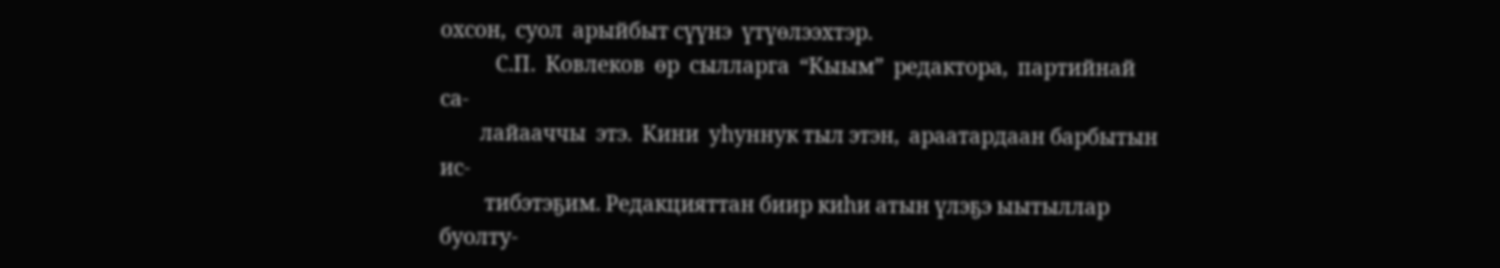охсон,  суол  арыйбыт сүүнэ  үтүөлээхтэр.
           С.П.  Ковлеков  өр  сылларга  “Кыым”  редактора,  партийнай  са-
        лайааччы  этэ.  Кини  уһуннук тыл этэн,  араатардаан барбытын  ис-
         тибэтэҕим. Редакцияттан биир киһи атын үлэҕэ ыытыллар буолту-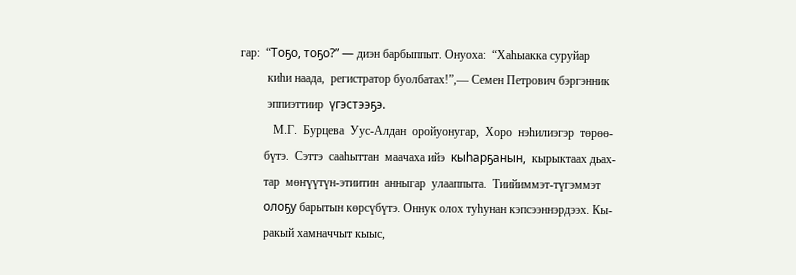гар:  “Тоҕо, тоҕо?” — диэн барбыппыт. Онуоха:  “Хаһыакка суруйар
         киһи наада,  регистратор буолбатах!”,— Семен Петрович бэргэнник
         эппиэттиир  үгэстээҕэ.
           М.Г.  Бурцева  Уус-Алдан  оройуонугар,  Хоро  нэһилиэгэр  төрөө-
        бүтэ.  Сэттэ  сааһыттан  маачаха ийэ  кыһарҕанын,  кырыктаах дьах-
        тар  мөҥүүтүн-этиитин  анныгар  улааппыта.  Тиийиммэт-түгэммэт
        олоҕу барытын көрсүбүтэ. Оннук олох туһунан кэпсээннэрдээх. Кы-
        ракый хамначчыт кыыс,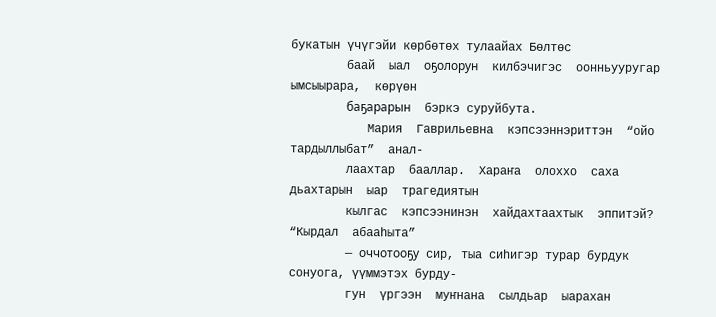букатын үчүгэйи көрбөтөх тулаайах Бөлтөс
        баай  ыал  оҕолорун  килбэчигэс  оонньууругар  ымсыырара,  көрүөн
        баҕарарын  бэркэ суруйбута.
           Мария  Гаврильевна  кэпсээннэриттэн  “ойо тардыллыбат”  анал-
        лаахтар  бааллар.  Хараҥа  олоххо  саха  дьахтарын  ыар  трагедиятын
        кылгас  кэпсээнинэн  хайдахтаахтык  эппитэй?  “Кырдал  абааһыта”
        — оччотооҕу сир, тыа сиһигэр турар бурдук сонуога, үүммэтэх бурду-
        гун  үргээн  муҥнана  сылдьар  ыарахан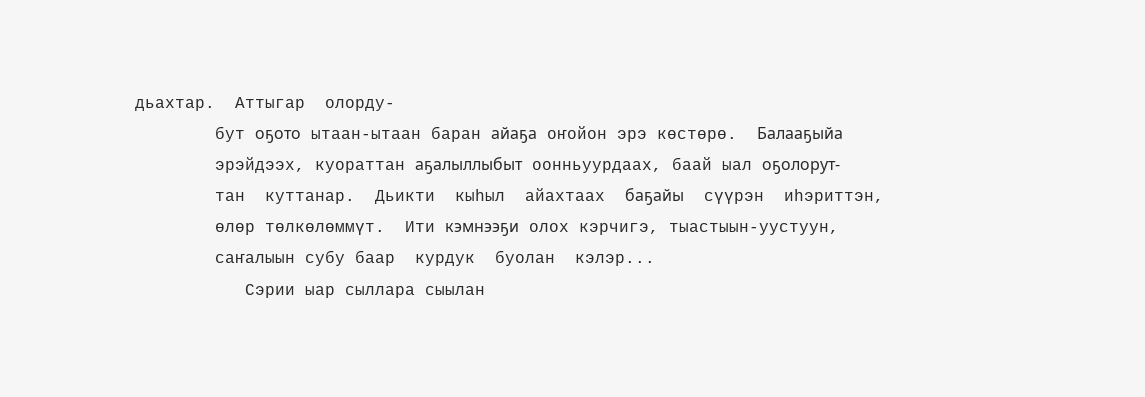дьахтар.  Аттыгар  олорду-
        бут оҕото ытаан-ытаан баран айаҕа оҥойон эрэ көстөрө.  Балааҕыйа
        эрэйдээх, куораттан аҕалыллыбыт оонньуурдаах, баай ыал оҕолорут-
        тан  куттанар.  Дьикти  кыһыл  айахтаах  баҕайы  сүүрэн  иһэриттэн,
        өлөр төлкөлөммүт.  Ити кэмнээҕи олох кэрчигэ, тыастыын-уустуун,
        саҥалыын субу баар  курдук  буолан  кэлэр...
           Сэрии ыар сыллара сыылан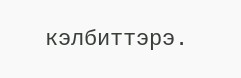кэлбиттэрэ.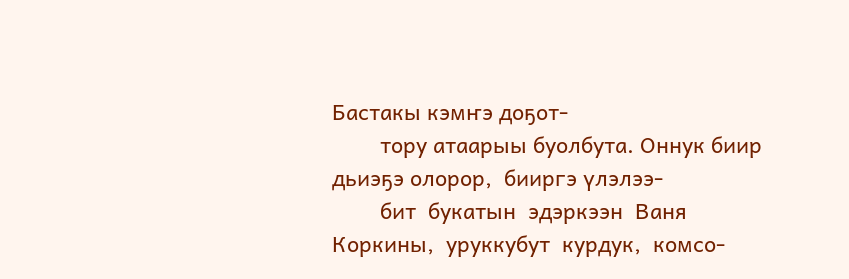Бастакы кэмҥэ доҕот-
        тору атаарыы буолбута. Оннук биир дьиэҕэ олорор,  бииргэ үлэлээ-
        бит  букатын  эдэркээн  Ваня  Коркины,  уруккубут  курдук,  комсо-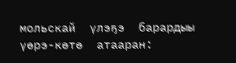мольскай  үлэҕэ  барардыы  үөрэ-көтө  атааран: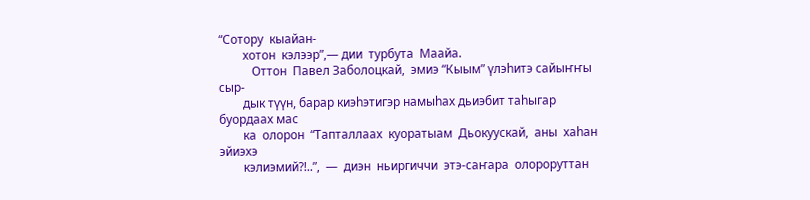“Сотору  кыайан-
        хотон  кэлээр”,— дии  турбута  Маайа.
           Оттон  Павел Заболоцкай,  эмиэ “Кыым” үлэһитэ сайыҥҥы сыр-
        дык түүн, барар киэһэтигэр намыһах дьиэбит таһыгар буордаах мас
        ка  олорон  “Тапталлаах  куоратыам  Дьокуускай,  аны  хаһан  эйиэхэ
        кэлиэмий?!..”,  —  диэн  ньиргиччи  этэ-саҥара  олороруттан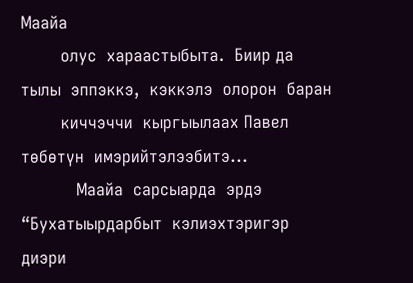Маайа
        олус  хараастыбыта.  Биир да  тылы  эппэккэ,  кэккэлэ  олорон  баран
        киччэччи  кыргыылаах Павел төбөтүн  имэрийтэлээбитэ...
           Маайа  сарсыарда  эрдэ  “Бухатыырдарбыт  кэлиэхтэригэр  диэри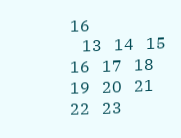16
   13   14   15   16   17   18   19   20   21   22   23